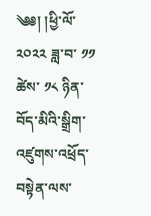༄༅། །ཕྱི་ལོ་ ༢༠༢༢ ཟླ་བ་ ༡༡ ཚེས་ ༡༨ ཉིན་བོད་མིའི་སྒྲིག་འཛུགས་འཕྲོད་བསྟེན་ལས་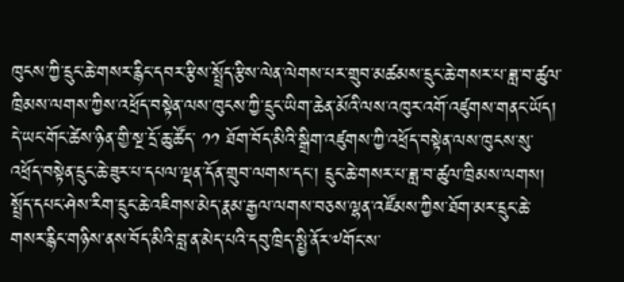ཁུངས་ཀྱི་དྲུང་ཆེ་གསར་རྙིང་དབར་རྩིས་སྤྲོད་རྩིས་ལེན་ལེགས་པར་གྲུབ་མཚམས་དྲུང་ཆེ་གསར་པ་ཟླ་བ་ཚུལ་ཁྲིམས་ལགས་ཀྱིས་འཕྲོད་བསྟེན་ལས་ཁུངས་ཀྱི་དྲུང་ཡིག་ཆེན་མོའི་ལས་འཁུར་འགོ་འཛུགས་གནང་ཡོད།
དེ་ཡང་གོང་ཚེས་ཉིན་གྱི་སྔ་དྲོ་ཆུ་ཚོད་ ༡༡ ཐོག་བོད་མིའི་སྒྲིག་འཛུགས་ཀྱི་འཕྲོད་བསྟེན་ལས་ཁུངས་སུ་འཕྲོད་བསྟེན་དྲུང་ཆེ་ཟུར་པ་དཔལ་ལྡན་དོན་གྲུབ་ལགས་དང་། དྲུང་ཆེ་གསར་པ་ཟླ་བ་ཚུལ་ཁྲིམས་ལགས། སྤྲོད་དཔང་ཤེས་རིག་དྲུང་ཆེ་འཇིགས་མེད་རྣམ་རྒྱལ་ལགས་བཅས་ལྷན་འཛོམས་ཀྱིས་ཐོག་མར་དྲུང་ཆེ་གསར་རྙིང་གཉིས་ནས་བོད་མིའི་བླ་ན་མེད་པའི་དབུ་ཁྲིད་སྤྱི་ནོར་༸གོང་ས་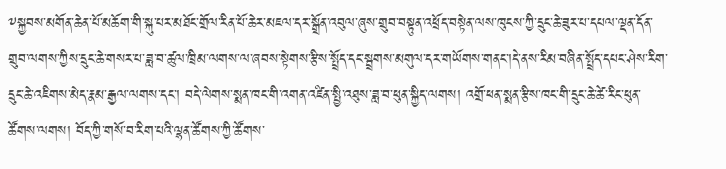༸སྐྱབས་མགོན་ཆེན་པོ་མཆོག་གི་སྐུ་པར་མཐོང་གྲོལ་རིན་པོ་ཆེར་མཇལ་དར་སྒྲོན་འབུལ་ཞུས་གྲུབ་བསྟུན་འཕྲོད་བསྟེན་ལས་ཁུངས་ཀྱི་དྲུང་ཆེ་ཟུར་པ་དཔལ་ལྡན་དོན་གྲུབ་ལགས་ཀྱིས་དྲུང་ཆེ་གསར་པ་ཟླ་བ་ཚུལ་ཁྲིམ་ལགས་ལ་ཞབས་སྟེགས་རྩིས་སྤྲོད་དང་སྦྲགས་མགུལ་དར་གཡོགས་གནང་།དེ་ནས་རིམ་བཞིན་སྤྲོད་དཔང་ཤེས་རིག་དྲུང་ཆེ་འཇིགས་མེད་རྣམ་རྒྱལ་ལགས་དང་། བདེ་ལེགས་སྨན་ཁང་གི་འགན་འཛིན་སྤྱི་འཐུས་ཟླ་བ་ཕུན་སྐྱིད་ལགས། འགྲོ་ཕན་སྨན་རྩིས་ཁང་གི་དྲུང་ཆེ་ཚེ་རིང་ཕུན་ཚོགས་ལགས། བོད་ཀྱི་གསོ་བ་རིག་པའི་ལྷན་ཚོགས་ཀྱི་ཚོགས་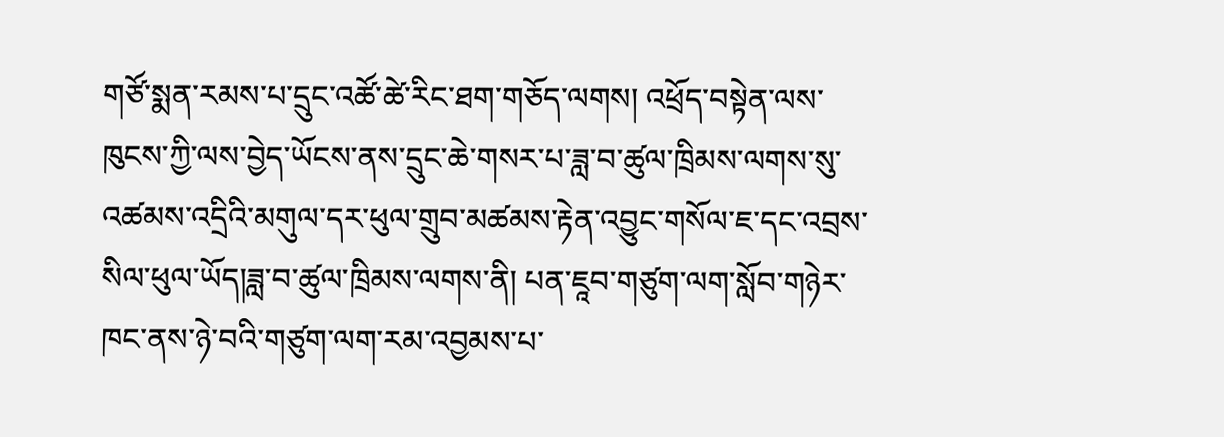གཙོ་སྨན་རམས་པ་དྲུང་འཚོ་ཚེ་རིང་ཐག་གཅོད་ལགས། འཕྲོད་བསྟེན་ལས་ཁུངས་ཀྱི་ལས་བྱེད་ཡོངས་ནས་དྲུང་ཆེ་གསར་པ་ཟླ་བ་ཚུལ་ཁྲིམས་ལགས་སུ་འཚམས་འདྲིའི་མགུལ་དར་ཕུལ་གྲུབ་མཚམས་རྟེན་འབྱུང་གསོལ་ཇ་དང་འབྲས་སིལ་ཕུལ་ཡོད།ཟླ་བ་ཚུལ་ཁྲིམས་ལགས་ནི། པན་ཇཱབ་གཙུག་ལག་སློབ་གཉེར་ཁང་ནས་ཉེ་བའི་གཙུག་ལག་རམ་འབྱམས་པ་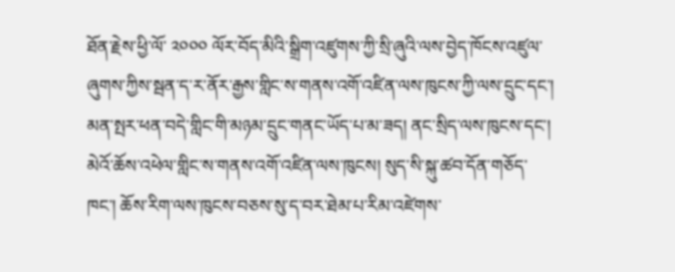ཐོན་རྗེས་ཕྱི་ལོ་ ༢༠༠༠ ལོར་བོད་མིའི་སྒྲིག་འཛུགས་ཀྱི་སྲི་ཞུའི་ལས་བྱེད་ཁོངས་འཛུལ་ཞུགས་ཀྱིས་སྦན་ད་ར་ནོར་རྒྱས་གླིང་ས་གནས་འགོ་འཛིན་ལས་ཁུངས་ཀྱི་ལས་དྲུང་དང་། མན་སྤར་ཕན་བདེ་གླིང་གི་མཉམ་དྲུང་གནང་ཡོད་པ་མ་ཟད། ནང་སྲིད་ལས་ཁུངས་དང་། མེའོ་ཆོས་འཕེལ་གླིང་ས་གནས་འགོ་འཛིན་ལས་ཁུངས། སུད་སི་སྐུ་ཚབ་དོན་གཅོད་ཁང་། ཆོས་རིག་ལས་ཁུངས་བཅས་སུ་ད་བར་ཐེམ་པ་རིམ་འཛེགས་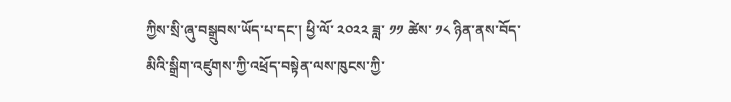ཀྱིས་སྲི་ཞུ་བསྒྲུབས་ཡོད་པ་དང་། ཕྱི་ལོ་ ༢༠༢༢ ཟླ་ ༡༡ ཚེས་ ༡༨ ཉིན་ནས་བོད་མིའི་སྒྲིག་འཛུགས་ཀྱི་འཕྲོད་བསྟེན་ལས་ཁུངས་ཀྱི་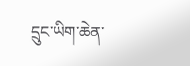དྲུང་ཡིག་ཆེན་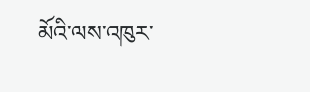མོའི་ལས་འཁུར་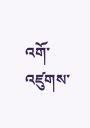འགོ་འཛུགས་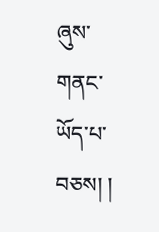ཞུས་གནང་ཡོད་པ་བཅས། །